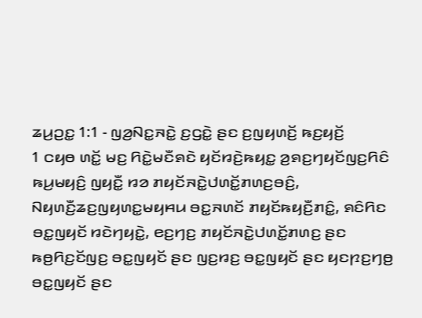ꤘꤣ꤬ꤑꤢ꤭ 1:1 - ꤜꤤ꤬ꤡꤢ꤭ꤏꤢꤧ꤭ ꤢ꤬ꤞꤢꤧ꤭ ꤔꤢ ꤢ꤬ꤜꤟꤛꤢꤩ꤬ ꤒꤢ꤬ꤟꤢꤩ꤬
1 ꤍꤟꤥ ꤛꤢꤩ꤭ ꤗꤢ꤬ ꤖꤢꤧ꤭ꤗꤢꤪꤎꤢꤧ ꤟꤢꤩꤙꤢꤧ꤬ꤒꤟꤢ꤭ ꤤ꤬ꤎꤢ꤬ꤚꤟꤢꤩꤜꤢ꤬ꤖꤢꤨ ꤒꤣ꤬ꤗꤟꤢꤨ꤬ ꤜꤟꤢꤪ꤭ ꤙꤤ ꤊꤟꤢꤩꤏꤢꤧ꤭ꤓꤛꤢꤩ꤭ꤊꤛꤢ꤬ꤋꤢꤨ꤬, ꤡꤟꤛꤢꤪ꤬ꤘꤢ꤬ꤜꤟꤛꤢ꤭ꤗꤟꤌꤣ ꤋꤢ꤭ꤏꤛꤢꤩ ꤊꤟꤢꤩꤒꤟꤢꤪ꤬ꤊꤢꤨ꤭, ꤎꤢꤨꤖꤢ ꤋꤢ꤭ꤜꤟꤢꤩ ꤙꤢꤧꤚꤟꤢꤧ꤭, ꤕꤢ꤬ꤚꤢ꤬ ꤊꤟꤢꤩꤏꤢꤧ꤭ꤓꤛꤢꤩ꤭ꤊꤛꤢ꤬ ꤔꤢ ꤒꤥ꤬ꤖꤢ꤬ꤢꤩꤜꤢ꤬ ꤋꤢ꤭ꤜꤟꤢꤩ ꤔꤢ ꤜꤢ꤬ꤙꤢ꤬ ꤋꤢ꤭ꤜꤟꤢꤩ ꤔꤢ ꤟꤢꤐꤢ꤬ꤚꤥ꤬ ꤋꤢ꤭ꤜꤟꤢꤩ ꤔꤢ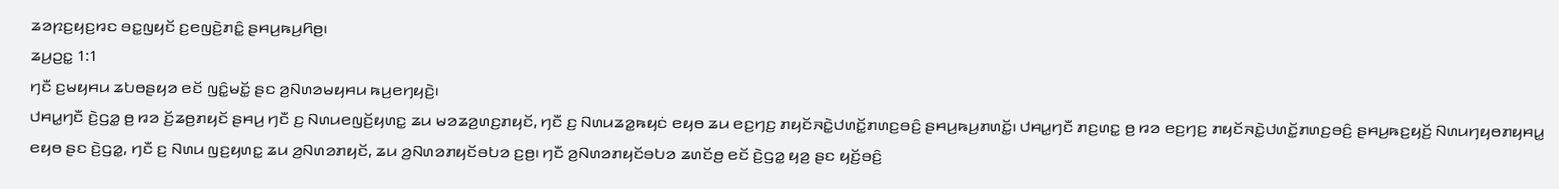ꤘꤤꤐꤢ꤬ꤟꤢ꤬ꤙꤢ ꤋꤢ꤭ꤜꤟꤢꤩ ꤢ꤬ꤕꤜꤢꤧ꤬ꤊꤢꤨ꤭ ꤔꤌꤣ꤬ꤒꤣ꤬ꤖꤥ꤬꤯
ꤘꤣ꤬ꤑꤢ꤭ 1:1
ꤚꤢꤪ ꤢ꤬ꤗꤟꤌꤣ ꤘꤝꤥꤔꤟꤤ ꤕꤢꤩ ꤜꤢꤨ꤭ꤗꤢꤩ꤭ ꤔꤢ ꤤ꤬ꤡꤛꤤꤗꤟꤌꤣ ꤒꤣ꤬ꤕꤚꤟꤢꤧ꤬꤯
ꤓꤌꤣ꤭ꤚꤢꤪ ꤢꤧ꤬ꤞꤤ꤭ ꤥ꤬ ꤙꤤ ꤢꤩ꤬ꤘꤥ꤬ꤊꤟꤢꤩ ꤔꤌꤣ꤬ ꤚꤢꤪ ꤢ꤬ ꤡꤛꤣꤕꤜꤢꤩ꤬ꤟꤛꤢ꤭ ꤘꤣ ꤗꤤꤘꤤ꤬ꤛꤢ꤬ꤊꤟꤢꤩ, ꤚꤢꤪ ꤢ꤬ ꤡꤛꤣꤘꤤ꤭ꤒꤟꤢꤦ ꤕꤟꤥ ꤘꤣ ꤕꤢ꤬ꤚꤢ꤬ ꤊꤟꤢꤩꤏꤢꤧ꤭ꤓꤛꤢꤩ꤭ꤊꤛꤢ꤬ꤋꤢꤨ꤬ ꤔꤌꤣ꤬ꤒꤣ꤬ꤊꤛꤢꤩ꤭꤯ ꤓꤌꤣ꤭ꤚꤢꤪ ꤊꤢ꤬ꤛꤢ꤭ ꤥ꤬ ꤙꤤ ꤕꤢ꤬ꤚꤢ꤬ ꤊꤟꤢꤩꤏꤢꤧ꤭ꤓꤛꤢꤩ꤭ꤊꤛꤢ꤬ꤋꤢꤨ꤬ ꤔꤌꤣ꤬ꤒꤢ꤬ꤟꤢꤩ꤬ ꤡꤛꤣꤚꤟꤥꤊꤟꤌꤣ꤭ ꤕꤟꤥ ꤔꤢ ꤢꤧ꤬ꤞꤤ꤭, ꤚꤢꤪ ꤢ꤬ ꤡꤛꤣ ꤜꤢ꤬ꤟꤛꤢ꤭ ꤘꤣ ꤤ꤬ꤡꤛꤤꤊꤟꤢꤩ, ꤘꤣ ꤤ꤬ꤡꤛꤤꤊꤟꤢꤩꤋꤝꤤ ꤢ꤬ꤥ꤬꤯ ꤚꤢꤪ ꤤ꤬ꤡꤛꤤꤊꤟꤢꤩꤋꤝꤤ ꤘꤛꤢꤩꤥ꤬ ꤕꤢꤩ ꤢꤧ꤬ꤞꤤ꤭ ꤟꤤ꤬ ꤔꤢ ꤟꤢꤩ꤬ꤋꤢꤨ꤬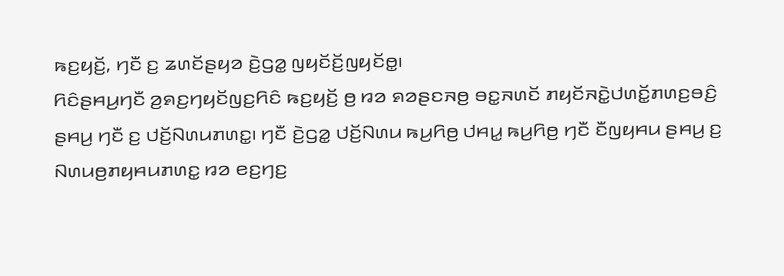ꤒꤢ꤬ꤟꤢꤩ꤬, ꤚꤢꤪ ꤢ꤬ ꤘꤛꤢꤩꤔꤟꤤ ꤢꤧ꤬ꤞꤤ꤭ ꤜꤟꤢꤩꤢꤩ꤬ꤜꤟꤢꤩꤥ꤭꤯
ꤖꤢꤨꤔꤌꤣ꤬ꤚꤢꤪ ꤤ꤬ꤎꤢ꤬ꤚꤟꤢꤩꤜꤢ꤬ꤖꤢꤨ ꤒꤢ꤬ꤟꤢꤩ꤬ ꤥ꤬ ꤙꤤ ꤎꤤꤔꤢꤏꤥ꤬ ꤋꤢ꤭ꤏꤛꤢꤩ ꤊꤟꤢꤩꤏꤢꤧ꤭ꤓꤛꤢꤩ꤭ꤊꤛꤢ꤬ꤋꤢꤨ꤬ ꤔꤌꤣ꤬ ꤚꤢꤪ ꤢ꤬ ꤓꤢꤩ꤬ꤡꤛꤣꤊꤛꤢ꤭꤯ ꤚꤢꤪ ꤢꤧ꤬ꤞꤤ꤭ ꤓꤢꤩ꤬ꤡꤛꤣ ꤒꤣ꤬ꤖꤥ꤬ ꤓꤌꤣ꤭ ꤒꤣ꤬ꤖꤥ꤬ ꤚꤢꤪ ꤢꤪꤜꤟꤌꤣ ꤔꤌꤣ꤬ ꤢ꤬ ꤡꤛꤣꤥ꤬ꤊꤟꤌꤣꤊꤛꤢ꤭ ꤙꤤ ꤕꤢ꤬ꤚꤢ꤬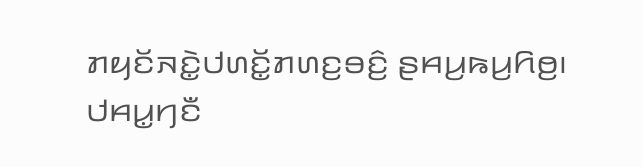ꤊꤟꤢꤩꤏꤢꤧ꤭ꤓꤛꤢꤩ꤭ꤊꤛꤢ꤬ꤋꤢꤨ꤬ ꤔꤌꤣ꤬ꤒꤣ꤬ꤖꤥ꤬꤯
ꤓꤌꤣ꤭ꤚꤢꤪ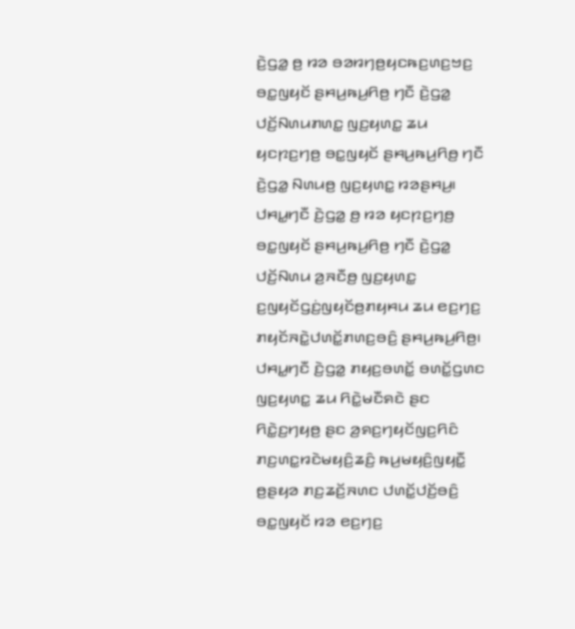ꤢꤧ꤬ꤞꤤ꤭ ꤥ꤬ ꤙꤤ ꤋꤤꤙꤚꤥ꤬ꤟꤢꤒꤢ꤬ꤛꤢ꤬ꤠꤢ꤬ ꤋꤢ꤭ꤜꤟꤢꤩ ꤔꤌꤣ꤬ꤒꤣ꤬ꤖꤥ꤬ ꤚꤢꤪ ꤢꤧ꤬ꤞꤤ꤭ ꤓꤢꤩ꤬ꤡꤛꤣꤊꤛꤢ꤭ ꤜꤢ꤬ꤟꤛꤢ꤭ ꤘꤣ ꤟꤢꤐꤢ꤬ꤚꤥ꤬ ꤋꤢ꤭ꤜꤟꤢꤩ ꤔꤌꤣ꤬ꤒꤣ꤬ꤖꤥ꤬ ꤚꤢꤪ ꤢꤧ꤬ꤞꤤ꤭ ꤡꤛꤣꤥ꤬ ꤜꤢ꤬ꤟꤛꤢ꤭ ꤙꤤꤔꤌꤣ꤬꤯
ꤓꤌꤣ꤭ꤚꤢꤪ ꤢꤧ꤬ꤞꤤ꤭ ꤥ꤬ ꤙꤤ ꤟꤢꤐꤢ꤬ꤚꤥ꤬ ꤋꤢ꤭ꤜꤟꤢꤩ ꤔꤌꤣ꤬ꤒꤣ꤬ꤖꤥ꤬ ꤚꤢꤪ ꤢꤧ꤬ꤞꤤ꤭ ꤓꤢꤩ꤬ꤡꤛꤣ ꤤ꤬ꤏꤢꤪꤥ꤬ ꤜꤢ꤬ꤟꤛꤢ꤭ ꤢ꤬ꤜꤟꤢꤩꤞꤢꤦ꤬ꤜꤟꤢꤩꤥ꤬ꤊꤟꤌꤣ ꤘꤣ ꤕꤢ꤬ꤚꤢ꤬ ꤊꤟꤢꤩꤏꤢꤧ꤭ꤓꤛꤢꤩ꤭ꤊꤛꤢ꤬ꤋꤢꤨ꤬ ꤔꤌꤣ꤬ꤒꤣ꤬ꤖꤥ꤬꤯
ꤓꤌꤣ꤭ꤚꤢꤪ ꤢꤧ꤬ꤞꤤ꤭ ꤊꤟꤢ꤬ꤋꤛꤢꤩ꤭ ꤋꤛꤢꤩ꤭ꤞꤛꤢ ꤜꤢ꤬ꤟꤛꤢ꤭ ꤘꤣ ꤖꤢꤧ꤭ꤗꤢꤪꤎꤢꤧ ꤔꤢ ꤖꤢꤧ꤭ꤢ꤬ꤚꤟꤥ꤬ ꤔꤢ ꤤ꤬ꤎꤢ꤬ꤚꤟꤢꤩꤜꤢ꤬ꤖꤢꤨ ꤊꤢ꤬ꤛꤢ꤭ꤙꤢꤧꤗꤟꤢꤨ꤬ꤘꤢꤨ꤬ ꤒꤣ꤬ꤗꤟꤢꤨ꤬ꤜꤟꤢꤪ꤭ ꤥ꤬ꤔꤟꤤ ꤊꤢ꤬ꤘꤢꤩ꤬ꤏꤛꤢ ꤓꤛꤢꤩ꤭ꤓꤢꤩ꤬ꤋꤢꤨ꤬ ꤋꤢ꤭ꤜꤟꤢꤩ ꤙꤤ ꤕꤢ꤬ꤚꤢ꤬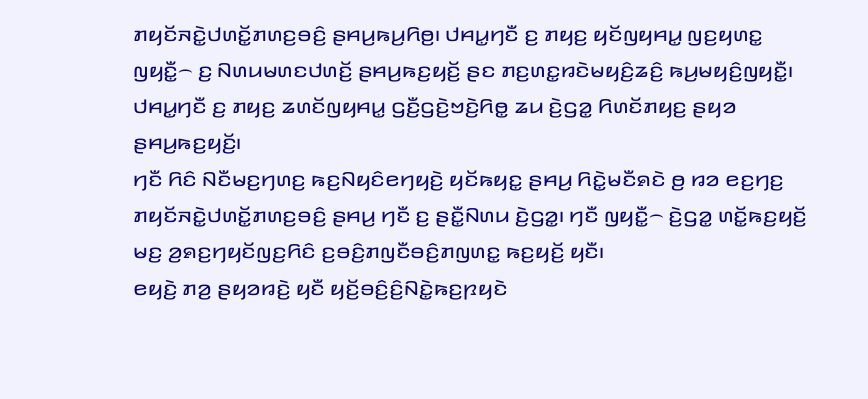ꤊꤟꤢꤩꤏꤢꤧ꤭ꤓꤛꤢꤩ꤭ꤊꤛꤢ꤬ꤋꤢꤨ꤬ ꤔꤌꤣ꤬ꤒꤣ꤬ꤖꤥ꤬꤯ ꤓꤌꤣ꤭ꤚꤢꤪ ꤢ꤬ ꤊꤟꤢ꤬ ꤟꤢꤩꤜꤟꤌꤣ꤭ ꤜꤢ꤬ꤟꤛꤢ꤭ ꤜꤟꤢꤪ꤭꤮ ꤢ꤬ ꤡꤛꤣꤗꤛꤢꤓꤛꤢꤩ꤬ ꤔꤌꤣ꤬ꤒꤢ꤬ꤟꤢꤩ꤬ ꤔꤢ ꤊꤢ꤬ꤛꤢ꤭ꤙꤢꤧꤗꤟꤢꤨ꤬ꤘꤢꤨ꤬ ꤒꤣ꤬ꤗꤟꤢꤨ꤬ꤜꤟꤢꤪ꤭꤯ ꤓꤌꤣ꤭ꤚꤢꤪ ꤢ꤬ ꤊꤟꤢ꤬ ꤘꤛꤢꤩꤜꤟꤌꤣ꤭ ꤞꤢꤪ꤬ꤞꤢꤧ꤬ꤠꤢꤧ꤬ꤖꤥ꤭ ꤘꤣ ꤢꤧ꤬ꤞꤤ꤭ ꤖꤛꤢꤩꤊꤟꤢ꤬ ꤔꤟꤤ ꤔꤌꤣ꤬ꤒꤢ꤬ꤟꤢꤩ꤬꤯
ꤚꤢꤪ ꤖꤢꤨ ꤡꤢꤪꤗꤢ꤬ꤚꤛꤢ꤬ ꤒꤢ꤬ꤡꤟꤢꤨꤕꤚꤟꤢꤧ꤬ ꤟꤢꤩꤒꤟꤢ꤭ ꤔꤌꤣ꤬ ꤖꤢꤧ꤭ꤗꤢꤪꤎꤢꤧ ꤥ꤬ ꤙꤤ ꤕꤢ꤬ꤚꤢ꤬ ꤊꤟꤢꤩꤏꤢꤧ꤭ꤓꤛꤢꤩ꤭ꤊꤛꤢ꤬ꤋꤢꤨ꤬ ꤔꤌꤣ꤬ ꤚꤢꤪ ꤢ꤬ ꤔꤢꤪ꤭ꤡꤛꤣ ꤢꤧ꤬ꤞꤤ꤭꤯ ꤚꤢꤪ ꤜꤟꤢꤪ꤭꤮ ꤢꤧ꤬ꤞꤤ꤭ ꤛꤢꤩ꤭ꤒꤢ꤬ꤟꤢꤩ꤬ ꤗꤢ꤬ ꤤ꤬ꤎꤢ꤬ꤚꤟꤢꤩꤜꤢ꤬ꤖꤢꤨ ꤢ꤬ꤋꤢꤨ꤬ꤊꤜꤢꤪꤋꤢꤨ꤬ꤊꤜꤛꤢ꤭ ꤒꤢ꤬ꤟꤢꤩ꤬ ꤟꤢꤪ꤯
ꤕꤟꤢꤧ꤬ ꤊꤤ꤬ ꤔꤟꤤꤙꤢꤧ꤬ ꤟꤢꤪ ꤟꤢꤩ꤬ꤋꤢꤨ꤬ꤢꤨ꤬ꤡꤢꤧ꤭ꤒꤢ꤬ꤐꤟꤢꤧ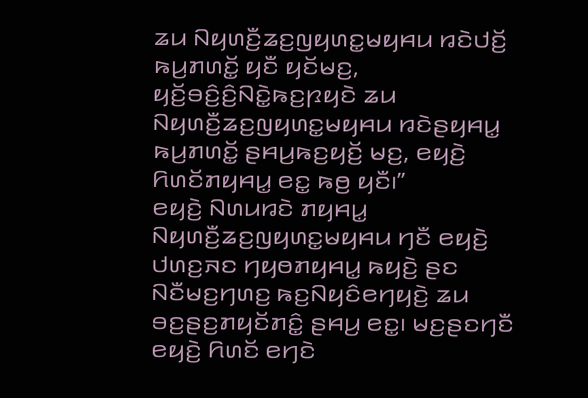ꤘꤣ ꤡꤟꤛꤢꤪ꤬ꤘꤢ꤬ꤜꤟꤛꤢ꤭ꤗꤟꤌꤣ ꤙꤢꤧꤓꤢꤩ꤬ ꤒꤣ꤬ꤊꤛꤢꤩ꤭ ꤟꤢꤪ ꤟꤢꤩꤗꤢ꤬, ꤟꤢꤩ꤬ꤋꤢꤨ꤬ꤢꤨ꤬ꤡꤢꤧ꤭ꤒꤢ꤬ꤐꤟꤢꤧ ꤘꤣ ꤡꤟꤛꤢꤪ꤬ꤘꤢ꤬ꤜꤟꤛꤢ꤭ꤗꤟꤌꤣ ꤙꤢꤧꤔꤟꤌꤣ꤭ ꤒꤣ꤬ꤊꤛꤢꤩ꤭ ꤔꤌꤣ꤬ꤒꤢ꤬ꤟꤢꤩ꤬ ꤗꤢ꤬, ꤕꤟꤢꤧ꤬ ꤖꤛꤢꤩꤊꤟꤌꤣ꤭ ꤕꤢ꤭ ꤒꤥ꤬ ꤟꤢꤪ꤯”
ꤕꤟꤢꤧ꤬ ꤡꤛꤣꤙꤢꤧ ꤊꤟꤌꤣ꤭ ꤡꤟꤛꤢꤪ꤬ꤘꤢ꤬ꤜꤟꤛꤢ꤭ꤗꤟꤌꤣ ꤚꤢꤪ ꤕꤟꤢꤧ꤬ ꤓꤛꤢ꤬ꤏꤢ ꤚꤟꤥꤊꤟꤌꤣ꤭ ꤒꤟꤢꤧ꤬ ꤔꤢ ꤡꤢꤪꤗꤢ꤬ꤚꤛꤢ꤬ ꤒꤢ꤬ꤡꤟꤢꤨꤕꤚꤟꤢꤧ꤬ ꤘꤣ ꤋꤢ꤬ꤔꤢ꤬ꤊꤟꤢꤩꤊꤢꤨ꤭ ꤔꤌꤣ꤬ ꤕꤢ꤭꤯ ꤗꤢ꤬ꤔꤢꤚꤢꤪ ꤕꤟꤢꤧ꤬ ꤖꤛꤢꤩ ꤕꤚꤢꤧ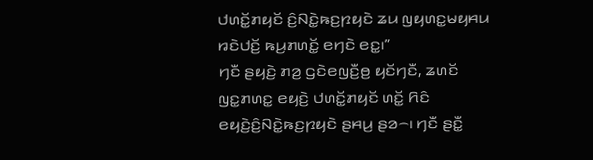ꤓꤛꤢꤩ꤭ꤊꤟꤢꤩ ꤢꤨ꤬ꤡꤢꤧ꤭ꤒꤢ꤬ꤐꤟꤢꤧ ꤘꤣ ꤜꤟꤛꤢ꤭ꤗꤟꤌꤣ ꤙꤢꤧꤓꤢꤩ꤬ ꤒꤣ꤬ꤊꤛꤢꤩ꤭ ꤕꤚꤢꤧ ꤕꤢ꤭꤯”
ꤚꤢꤪ ꤔꤟꤢꤧ꤬ ꤊꤤ꤬ ꤞꤢꤧꤕꤜꤢꤪ꤬ꤥ꤬ ꤟꤢꤩꤚꤢꤪ, ꤘꤛꤢꤩ ꤜꤢ꤭ꤊꤛꤢ꤭ ꤕꤟꤢꤧ꤬ ꤓꤛꤢꤩ꤭ꤊꤟꤢꤩ ꤛꤢꤩ꤭ ꤖꤢꤨ ꤕꤟꤢꤧ꤬ꤢꤨ꤬ꤡꤢꤧ꤭ꤒꤢ꤬ꤐꤟꤢꤧ ꤔꤌꤣ꤬ ꤔꤤ꤮꤯ ꤚꤢꤪ ꤔꤢꤪ꤭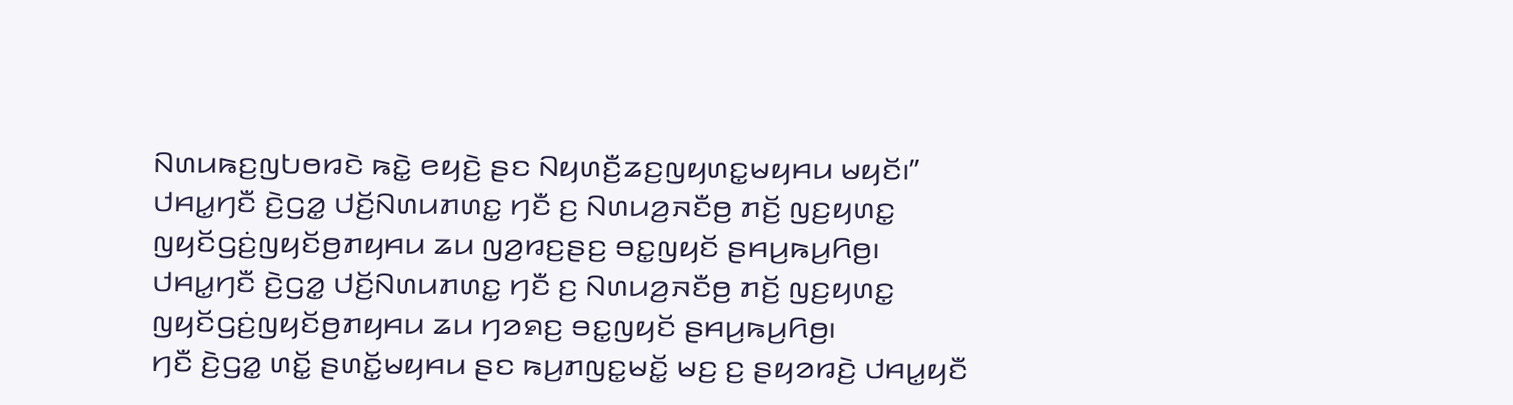ꤡꤛꤣꤒꤢ꤬ꤜꤝꤥꤙꤢꤧ ꤒꤢꤧ꤭ ꤕꤟꤢꤧ꤬ ꤔꤢ ꤡꤟꤛꤢꤪ꤬ꤘꤢ꤬ꤜꤟꤛꤢ꤭ꤗꤟꤌꤣ ꤗꤟꤢꤩ꤯”
ꤓꤌꤣ꤭ꤚꤢꤪ ꤢꤧ꤬ꤞꤤ꤭ ꤓꤢꤩ꤬ꤡꤛꤣꤊꤛꤢ꤭ ꤚꤢꤪ ꤢ꤬ ꤡꤛꤣꤤ꤬ꤏꤢꤪꤥ꤬ ꤊꤢꤩ꤬ ꤜꤢ꤬ꤟꤛꤢ꤭ ꤜꤟꤢꤩꤞꤢꤦ꤬ꤜꤟꤢꤩꤥ꤬ꤊꤟꤌꤣ ꤘꤣ ꤜꤤ꤬ꤙꤢ꤬ꤔꤢ꤬ ꤋꤢ꤭ꤜꤟꤢꤩ ꤔꤌꤣ꤬ꤒꤣ꤬ꤖꤥ꤬꤯
ꤓꤌꤣ꤭ꤚꤢꤪ ꤢꤧ꤬ꤞꤤ꤭ ꤓꤢꤩ꤬ꤡꤛꤣꤊꤛꤢ꤭ ꤚꤢꤪ ꤢ꤬ ꤡꤛꤣꤤ꤬ꤏꤢꤪꤥ꤬ ꤊꤢꤩ꤬ ꤜꤢ꤬ꤟꤛꤢ꤭ ꤜꤟꤢꤩꤞꤢꤦ꤬ꤜꤟꤢꤩꤥ꤬ꤊꤟꤌꤣ ꤘꤣ ꤚꤤꤎꤢ꤬ ꤋꤢ꤭ꤜꤟꤢꤩ ꤔꤌꤣ꤬ꤒꤣ꤬ꤖꤥ꤬꤯
ꤚꤢꤪ ꤢꤧ꤬ꤞꤤ꤭ ꤛꤢꤩ꤭ ꤔꤛꤢꤩ꤭ꤗꤟꤌꤣ ꤔꤢ ꤒꤣ꤬ꤊꤜꤢ꤭ꤗꤢꤩ꤭ ꤗꤢ꤬ ꤢ꤬ ꤔꤟꤤꤙꤢꤧ꤬ ꤓꤌꤣ꤭ꤟꤢꤪ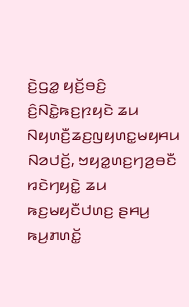ꤢꤧ꤬ꤞꤤ꤭ ꤟꤢꤩ꤬ꤋꤢꤨ꤬ ꤢꤨ꤬ꤡꤢꤧ꤭ꤒꤢ꤬ꤐꤟꤢꤧ ꤘꤣ ꤡꤟꤛꤢꤪ꤬ꤘꤢ꤬ꤜꤟꤛꤢ꤭ꤗꤟꤌꤣ ꤡꤤꤓꤢꤩ꤬, ꤠꤟꤤ꤭ꤛꤢ꤬ꤚꤤ꤬ꤋꤢꤪ ꤙꤢꤧꤚꤟꤢꤧ꤭ ꤘꤣ ꤒꤢ꤬ꤗꤟꤢꤪꤓꤛꤢ꤬ ꤔꤌꤣ꤬ ꤒꤣ꤬ꤊꤛꤢꤩ꤭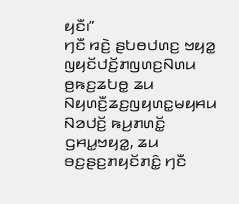ꤟꤢꤪ꤯”
ꤚꤢꤪ ꤙꤢꤧ꤬ ꤔꤝꤥꤓꤛꤢ꤬ ꤠꤟꤤ꤭ ꤜꤟꤢꤩꤓꤢꤩ꤬ꤊꤜꤛꤢ꤬ꤡꤛꤣ ꤥ꤬ꤒꤢ꤬ꤘꤝꤥ꤭ ꤘꤣ ꤡꤟꤛꤢꤪ꤬ꤘꤢ꤬ꤜꤟꤛꤢ꤭ꤗꤟꤌꤣ ꤡꤤꤓꤢꤩ꤬ ꤒꤣ꤬ꤊꤛꤢꤩ꤭ ꤞꤌꤣ꤭ꤠꤟꤤ꤭, ꤘꤣ ꤋꤢ꤬ꤔꤢ꤬ꤊꤟꤢꤩꤊꤢꤨ꤭ ꤚꤢꤪ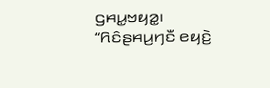ꤞꤌꤣ꤭ꤠꤟꤤ꤭꤯
“ꤖꤢꤨꤔꤌꤣ꤬ꤚꤢꤪ ꤕꤟꤢꤧ꤬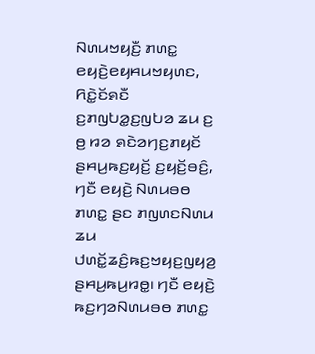ꤡꤛꤣꤠꤟꤢꤪ꤬ ꤊꤛꤢ꤭ ꤕꤟꤢꤧ꤬ꤕꤟꤌꤣꤠꤟꤛꤢ, ꤖꤢꤧ꤭ꤢꤩꤎꤢꤪ ꤢ꤬ꤊꤜꤝꤤ꤭ꤢ꤬ꤜꤝꤤ ꤘꤣ ꤢ꤬ ꤥ꤬ ꤙꤤ ꤎꤢꤧꤤꤚꤢ꤬ꤊꤟꤢꤩ ꤔꤌꤣ꤬ꤒꤢ꤬ꤟꤢꤩ꤬ ꤢ꤬ꤟꤢꤩ꤬ꤋꤢꤨ꤬, ꤚꤢꤪ ꤕꤟꤢꤧ꤬ ꤡꤛꤣꤋꤥ ꤊꤛꤢ꤭ ꤔꤢ ꤊꤜꤛꤢꤡꤛꤣ ꤘꤣ ꤓꤛꤢꤩ꤭ꤘꤢꤨ꤬ꤒꤢ꤬ꤠꤟꤢ꤬ꤜꤟꤤ꤬ ꤔꤌꤣ꤬ꤒꤣ꤬ꤙꤥ꤭꤯ ꤚꤢꤪ ꤕꤟꤢꤧ꤬ ꤒꤢ꤬ꤚꤤꤡꤛꤣꤋꤥ ꤊꤛꤢ꤭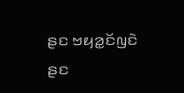ꤔꤢ ꤠꤟꤤ꤭ꤢꤩꤜꤢꤧ ꤔꤢ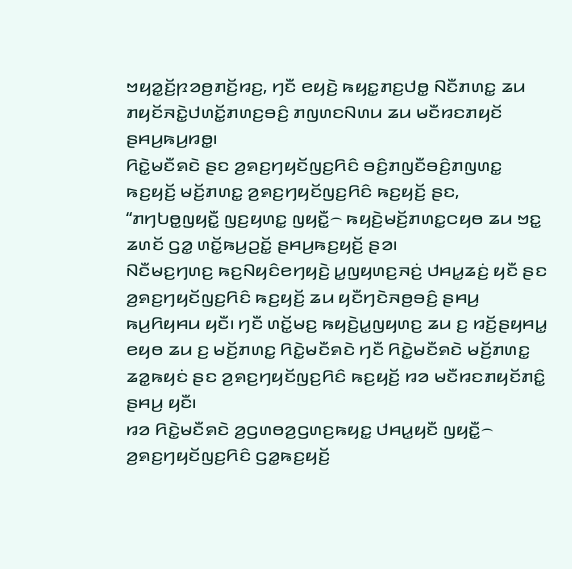ꤠꤟꤤ꤭ꤢꤩ꤬ꤐꤤꤥ꤬ꤊꤢꤩ꤬ꤙꤢ꤬, ꤚꤢꤪ ꤕꤟꤢꤧ꤬ ꤒꤟꤢ꤭ꤊꤢ꤬ꤓꤥ꤭ ꤡꤢꤪꤊꤛꤢ꤭ ꤘꤣ ꤊꤟꤢꤩꤏꤢꤧ꤭ꤓꤛꤢꤩ꤭ꤊꤛꤢ꤬ꤋꤢꤨ꤬ ꤊꤜꤛꤢꤡꤛꤣ ꤘꤣ ꤗꤢꤪꤙꤢꤊꤟꤢꤩ ꤔꤌꤣ꤬ꤒꤣ꤬ꤙꤥ꤭꤯
ꤖꤢꤧ꤭ꤗꤢꤪꤎꤢꤧ ꤔꤢ ꤤ꤬ꤎꤢ꤬ꤚꤟꤢꤩꤜꤢ꤬ꤖꤢꤨ ꤋꤢꤨ꤬ꤊꤜꤢꤪꤋꤢꤨ꤬ꤊꤜꤛꤢ꤭ ꤒꤢ꤬ꤟꤢꤩ꤬ ꤗꤢꤩ꤬ꤊꤛꤢ꤭ ꤤ꤬ꤎꤢ꤬ꤚꤟꤢꤩꤜꤢ꤬ꤖꤢꤨ ꤒꤢ꤬ꤟꤢꤩ꤬ ꤔꤢ, “ꤊꤚꤝꤥ꤭ꤜꤟꤢꤪ꤭ ꤜꤢ꤬ꤟꤛꤢ꤭ ꤜꤟꤢꤪ꤭꤮ ꤒꤟꤢꤧ꤬ꤗꤢꤩ꤬ꤊꤛꤢ꤭ꤍꤟꤥ ꤘꤣ ꤠꤢ꤭ ꤘꤛꤢꤩ ꤞꤤ꤭ ꤛꤢꤩ꤭ꤒꤣ꤬ꤑꤢꤩ꤭ ꤔꤌꤣ꤬ꤒꤢ꤬ꤟꤢꤩ꤬ ꤔꤤ꤯
ꤡꤢꤪꤗꤢ꤬ꤚꤛꤢ꤬ ꤒꤢ꤬ꤡꤟꤢꤨꤕꤚꤟꤢꤧ꤬ ꤣ꤭ꤜꤟꤛꤢ꤬ꤏꤢꤦ꤬ ꤓꤌꤣ꤭ꤘꤢꤦ꤬ ꤟꤢꤪ ꤔꤢ ꤤ꤬ꤎꤢ꤬ꤚꤟꤢꤩꤜꤢ꤬ꤖꤢꤨ ꤒꤢ꤬ꤟꤢꤩ꤬ ꤘꤣ ꤟꤢꤪꤚꤢꤧꤏꤥ꤬ꤋꤢꤨ꤬ ꤔꤌꤣ꤬ ꤒꤣ꤬ꤖꤟꤌꤣ ꤟꤢꤪ꤯ ꤚꤢꤪ ꤛꤢꤩ꤭ꤗꤢ꤬ ꤒꤟꤢꤧ꤬ꤣ꤭ꤜꤟꤛꤢ꤬ ꤘꤣ ꤢ꤬ ꤙꤢꤩ꤬ꤔꤟꤌꤣ꤭ ꤕꤟꤥ ꤘꤣ ꤢ꤬ ꤗꤢꤩ꤬ꤊꤛꤢ꤭ ꤖꤢꤧ꤭ꤗꤢꤪꤎꤢꤧ ꤚꤢꤪ ꤖꤢꤧ꤭ꤗꤢꤪꤎꤢꤧ ꤗꤢꤩ꤬ꤊꤛꤢ꤭ ꤘꤤ꤭ꤒꤟꤢꤦ ꤔꤢ ꤤ꤬ꤎꤢ꤬ꤚꤟꤢꤩꤜꤢ꤬ꤖꤢꤨ ꤒꤢ꤬ꤟꤢꤩ꤬ ꤙꤤ ꤗꤢꤪꤙꤢꤊꤟꤢꤩꤊꤢꤨ꤭ ꤔꤌꤣ꤬ ꤟꤢꤪ꤯
ꤙꤤ ꤖꤢꤧ꤭ꤗꤢꤪꤎꤢꤧ ꤤ꤬ꤞꤛꤥꤤ꤬ꤞꤛꤢ꤬ꤒꤟꤢ꤭ ꤓꤌꤣ꤭ꤟꤢꤪ ꤜꤟꤢꤪ꤭꤮ ꤤ꤬ꤎꤢ꤬ꤚꤟꤢꤩꤜꤢ꤬ꤖꤢꤨ ꤞꤤ꤭ꤒꤢ꤬ꤟꤢꤩ꤬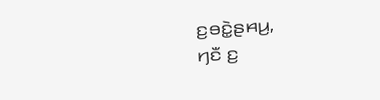ꤢ꤬ꤋꤢꤧ꤭ꤔꤌꤣ꤬,
ꤚꤢꤪ ꤢ꤬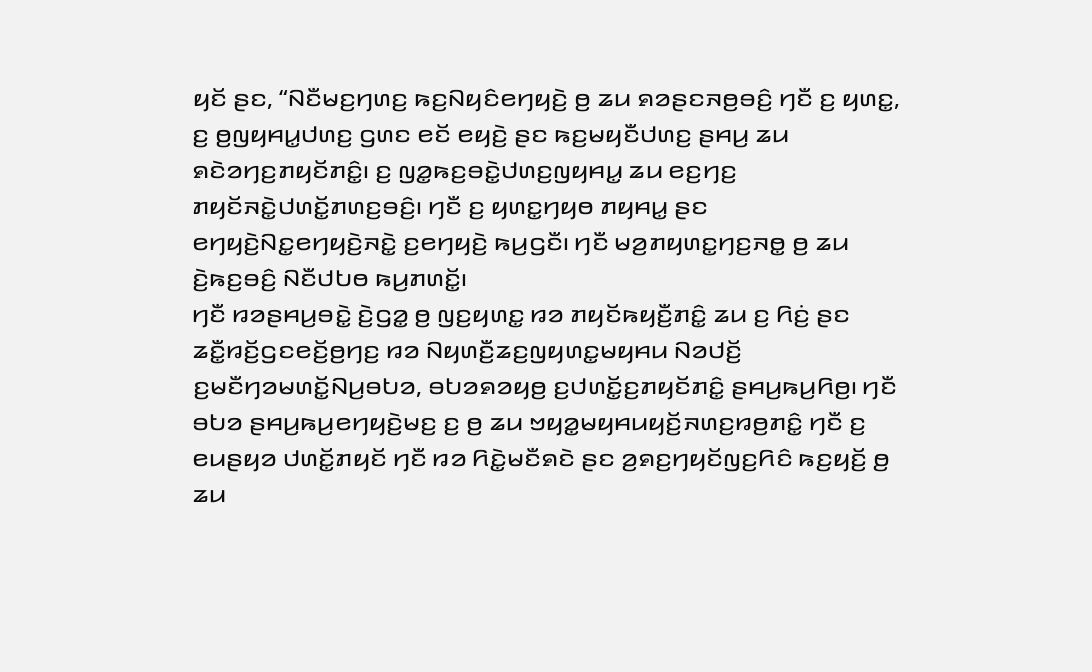ꤟꤢꤩ ꤔꤢ, “ꤡꤢꤪꤗꤢ꤬ꤚꤛꤢ꤬ ꤒꤢ꤬ꤡꤟꤢꤨꤕꤚꤟꤢꤧ꤬ ꤥ꤬ ꤘꤣ ꤎꤤꤔꤢꤏꤥ꤬ꤋꤢꤨ꤬ ꤚꤢꤪ ꤢ꤬ ꤟꤛꤢ꤭, ꤢ꤬ ꤥ꤬ꤜꤟꤌꤣ꤭ꤓꤛꤢ꤬ ꤞꤛꤢ ꤕꤢꤩ ꤕꤟꤢꤧ꤬ ꤔꤢ ꤒꤢ꤬ꤗꤟꤢꤪꤓꤛꤢ꤬ ꤔꤌꤣ꤬ ꤘꤣ ꤎꤢꤧꤤꤚꤢ꤬ꤊꤟꤢꤩꤊꤢꤨ꤭꤯ ꤢ꤬ ꤜꤤ꤭ꤒꤢ꤬ꤋꤢꤧ꤭ꤓꤛꤢ꤬ꤜꤟꤌꤣ꤭ ꤘꤣ ꤕꤢ꤬ꤚꤢ꤬ ꤊꤟꤢꤩꤏꤢꤧ꤭ꤓꤛꤢꤩ꤭ꤊꤛꤢ꤬ꤋꤢꤨ꤬꤯ ꤚꤢꤪ ꤢ꤬ ꤟꤛꤢ꤭ꤚꤟꤥ ꤊꤟꤌꤣ꤭ ꤔꤢ ꤕꤚꤟꤢꤧ꤬ꤡꤢ꤭ꤕꤚꤟꤢꤧ꤬ꤏꤢꤧ꤭ ꤢ꤬ꤕꤚꤟꤢꤧ꤬ ꤒꤣ꤬ꤞꤢꤪ꤯ ꤚꤢꤪ ꤗꤤ꤬ꤊꤟꤛꤢ꤭ꤚꤢ꤬ꤏꤥ꤭ ꤥ꤬ ꤘꤣ ꤢꤧ꤬ꤒꤢ꤬ꤋꤢꤨ꤬ ꤡꤢꤪꤓꤝꤥ ꤒꤣ꤬ꤊꤛꤢꤩ꤭꤯
ꤚꤢꤪ ꤙꤤꤔꤌꤣ꤬ꤋꤢꤧ꤭ ꤢꤧ꤬ꤞꤤ꤭ ꤥ꤬ ꤜꤢ꤬ꤟꤛꤢ꤭ ꤙꤤ ꤊꤟꤢꤩꤒꤟꤢꤪ꤬ꤊꤢꤨ꤭ ꤘꤣ ꤢ꤬ ꤖꤢꤦ꤬ ꤔꤢ ꤘꤢꤪ꤭ꤙꤢꤩ꤬ꤞꤢꤕꤢꤩ꤬ꤥ꤬ꤚꤢ꤬ ꤙꤤ ꤡꤟꤛꤢꤪ꤬ꤘꤢ꤬ꤜꤟꤛꤢ꤭ꤗꤟꤌꤣ ꤡꤤꤓꤢꤩ꤬ ꤢ꤬ꤗꤢꤪꤚꤤꤗꤛꤢꤩ꤭ꤡꤣ꤬ꤋꤝꤤ, ꤋꤝꤤꤎꤤꤟꤥ꤬ ꤢ꤬ꤓꤛꤢꤩ꤭ꤢ꤬ꤊꤟꤢꤩꤊꤢꤨ꤭ ꤔꤌꤣ꤬ꤒꤣ꤬ꤖꤥ꤬꤯ ꤚꤢꤪ ꤋꤝꤤ ꤔꤌꤣ꤬ꤒꤣ꤬ꤕꤚꤟꤢꤧ꤬ꤗꤢ꤬ ꤢ꤬ ꤥ꤬ ꤘꤣ ꤠꤟꤤ꤭ꤗꤟꤌꤣꤟꤢꤩ꤬ꤏꤛꤢ꤬ꤙꤥ꤬ꤊꤢꤨ꤭ ꤚꤢꤪ ꤢ꤬ ꤕꤣꤔꤟꤤ ꤓꤛꤢꤩ꤭ꤊꤟꤢꤩ ꤚꤢꤪ ꤙꤤ ꤖꤢꤧ꤭ꤗꤢꤪꤎꤢꤧ ꤔꤢ ꤤ꤬ꤎꤢ꤬ꤚꤟꤢꤩꤜꤢ꤬ꤖꤢꤨ ꤒꤢ꤬ꤟꤢꤩ꤬ ꤥ꤬ ꤘꤣ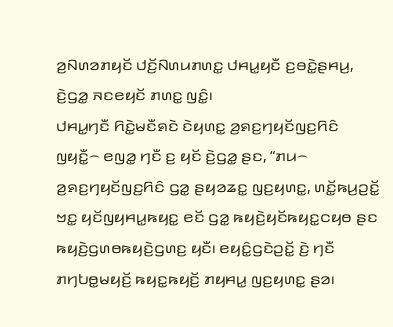ꤤ꤬ꤡꤛꤤꤊꤟꤢꤩ ꤓꤢꤩ꤬ꤡꤛꤣꤊꤛꤢ꤭ ꤓꤌꤣ꤭ꤟꤢꤪ ꤢ꤬ꤋꤢꤧ꤭ꤔꤌꤣ꤬, ꤢꤧ꤬ꤞꤤ꤭ ꤏꤢꤕꤟꤢꤩ ꤊꤛꤢ꤭ ꤜꤢꤨ꤭꤯
ꤓꤌꤣ꤭ꤚꤢꤪ ꤖꤢꤧ꤭ꤗꤢꤪꤎꤢꤧ ꤢꤧꤟꤛꤢ꤭ ꤤ꤬ꤎꤢ꤬ꤚꤟꤢꤩꤜꤢ꤬ꤖꤢꤨ ꤜꤟꤢꤪ꤭꤮ ꤕꤜꤤ꤭ ꤚꤢꤪ ꤢ꤬ ꤟꤢꤩ ꤢꤧ꤬ꤞꤤ꤭ ꤔꤢ, “ꤊꤣ꤮ ꤤ꤬ꤎꤢ꤬ꤚꤟꤢꤩꤜꤢ꤬ꤖꤢꤨ ꤞꤤ꤭ ꤔꤟꤤꤘꤢ꤭ ꤜꤢ꤬ꤟꤛꤢ꤭, ꤛꤢꤩ꤭ꤒꤣ꤬ꤑꤢꤩ꤭ ꤠꤢ꤭ ꤟꤢꤩꤜꤟꤌꤣ꤭ꤒꤟꤢ꤭ ꤕꤢꤩ ꤞꤤ꤭ ꤒꤟꤢꤧ꤬ꤟꤢꤩꤒꤟꤢ꤭ꤍꤟꤥ ꤔꤢ ꤒꤟꤢꤧ꤬ꤞꤛꤥꤒꤟꤢꤧ꤬ꤞꤛꤢ꤬ ꤟꤢꤪ꤯ ꤕꤟꤢꤨ꤭ꤞꤢꤧꤑꤢꤩ꤭ ꤢꤧ꤬ ꤚꤢꤪ ꤊꤚꤝꤥ꤭ꤗꤟꤢꤩ꤬ ꤒꤟꤢ꤭ꤒꤟꤢꤩ꤬ ꤊꤟꤌꤣ꤭ ꤜꤢ꤬ꤟꤛꤢ꤭ ꤔꤤ꤯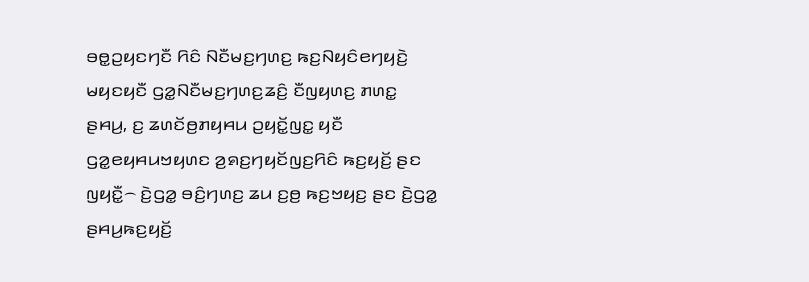ꤋꤥ꤭ꤑꤟꤢꤚꤢꤪ ꤖꤢꤨ ꤡꤢꤪꤗꤢ꤬ꤚꤛꤢ꤬ ꤒꤢ꤬ꤡꤟꤢꤨꤕꤚꤟꤢꤧ꤬ ꤗꤟꤢꤟꤢꤪ ꤞꤤ꤭ꤡꤢꤪꤗꤢ꤬ꤚꤛꤢ꤬ꤘꤢꤨ꤬ ꤢꤪꤜꤟꤛꤢ꤬ ꤊꤛꤢ꤭ ꤔꤌꤣ꤬, ꤢ꤬ ꤘꤛꤢꤩꤥ꤬ꤊꤟꤌꤣ ꤑꤟꤢꤩ꤭ꤜꤢ꤭ ꤟꤢꤪ ꤞꤤ꤭ꤕꤟꤌꤣꤠꤟꤛꤢ ꤤ꤬ꤎꤢ꤬ꤚꤟꤢꤩꤜꤢ꤬ꤖꤢꤨ ꤒꤢ꤬ꤟꤢꤩ꤬ ꤔꤢ ꤜꤟꤢꤪ꤭꤮ ꤢꤧ꤬ꤞꤤ꤭ ꤋꤢꤨ꤬ꤚꤛꤢ꤬ ꤘꤣ ꤢ꤬ꤥ꤬ ꤒꤢ꤬ꤠꤟꤢ꤬ ꤔꤢ ꤢꤧ꤬ꤞꤤ꤭ ꤔꤌꤣ꤬ꤒꤢ꤬ꤟꤢꤩ꤬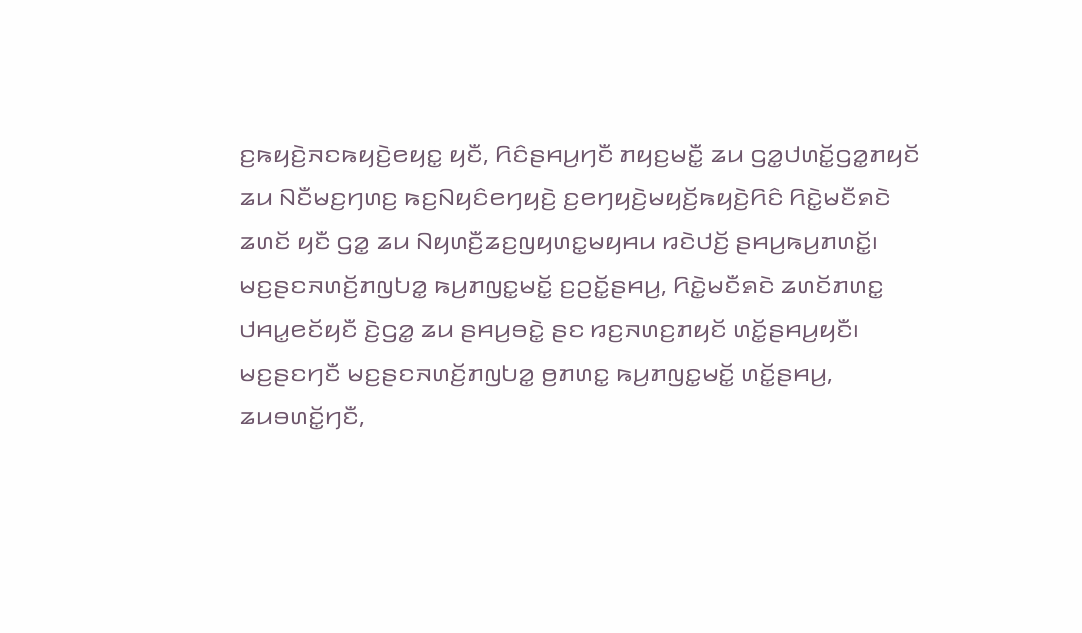ꤢ꤬ꤒꤟꤢꤧ꤬ꤏꤢꤒꤟꤢꤧ꤬ꤕꤟꤢ꤭ ꤟꤢꤪ, ꤖꤢꤨꤔꤌꤣ꤬ꤚꤢꤪ ꤊꤟꤢ꤬ꤗꤢꤪ꤭ ꤘꤣ ꤞꤤ꤭ꤓꤛꤢꤩ꤭ꤞꤤ꤭ꤊꤟꤢꤩ ꤘꤣ ꤡꤢꤪꤗꤢ꤬ꤚꤛꤢ꤬ ꤒꤢ꤬ꤡꤟꤢꤨꤕꤚꤟꤢꤧ꤬ ꤢ꤬ꤕꤚꤟꤢꤧ꤬ꤗꤟꤢꤩ꤬ꤒꤟꤢꤧ꤬ꤖꤢꤨ ꤖꤢꤧ꤭ꤗꤢꤪꤎꤢꤧ ꤘꤛꤢꤩ ꤟꤢꤪ ꤞꤤ꤭ ꤘꤣ ꤡꤟꤛꤢꤪ꤬ꤘꤢ꤬ꤜꤟꤛꤢ꤭ꤗꤟꤌꤣ ꤙꤢꤧꤓꤢꤩ꤬ ꤔꤌꤣ꤬ꤒꤣ꤬ꤊꤛꤢꤩ꤭꤯
ꤗꤢ꤬ꤔꤢꤏꤛꤢꤩ꤬ꤊꤜꤝꤤ꤭ ꤒꤣ꤬ꤊꤜꤢ꤭ꤗꤢꤩ꤭ ꤢ꤬ꤑꤢꤩ꤭ꤔꤌꤣ꤬, ꤖꤢꤧ꤭ꤗꤢꤪꤎꤢꤧ ꤘꤛꤢꤩꤊꤛꤢ꤭ ꤓꤌꤣ꤭ꤕꤢꤩꤟꤢꤪ ꤢꤧ꤬ꤞꤤ꤭ ꤘꤣ ꤔꤌꤣ꤬ꤋꤢꤧ꤭ ꤔꤢ ꤙꤢ꤬ꤏꤛꤢ꤬ꤊꤟꤢꤩ ꤛꤢꤩ꤭ꤔꤌꤣ꤬ꤟꤢꤪ꤯ ꤗꤢ꤬ꤔꤢꤚꤢꤪ ꤗꤢ꤬ꤔꤢꤏꤛꤢꤩ꤬ꤊꤜꤝꤤ꤭ ꤥ꤬ꤊꤛꤢ꤭ ꤒꤣ꤬ꤊꤜꤢ꤭ꤗꤢꤩ꤭ ꤛꤢꤩ꤭ꤔꤌꤣ꤬, ꤘꤣꤋꤛꤢꤩ꤭ꤚꤢꤪ,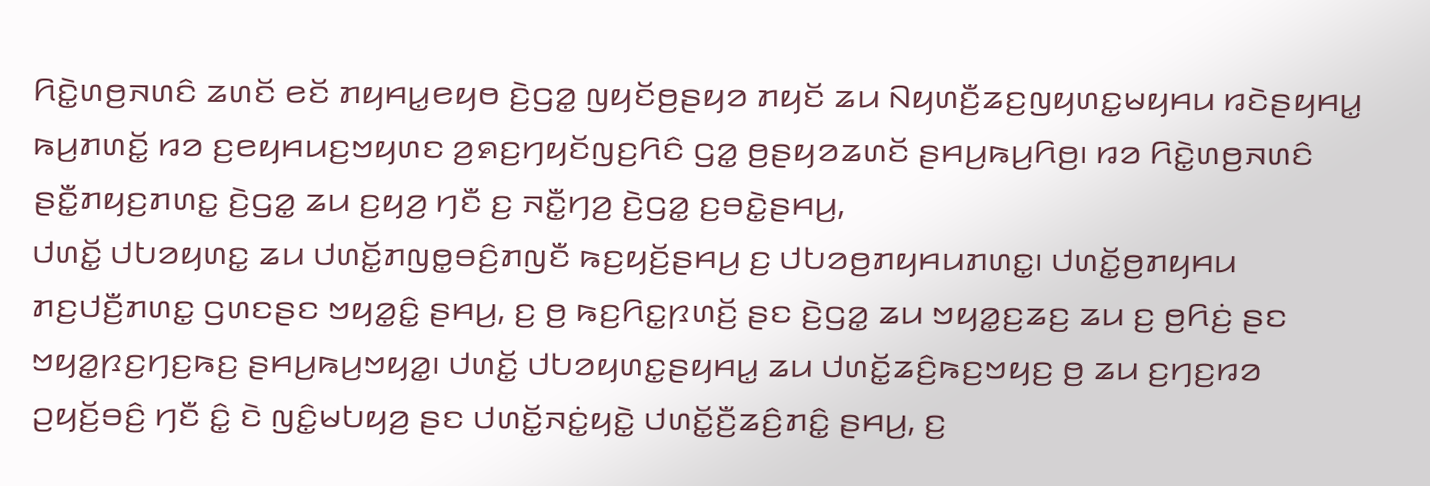ꤖꤢꤧ꤭ꤛꤥ꤬ꤏꤛꤢꤨ ꤘꤛꤢꤩ ꤕꤢꤩ ꤊꤟꤌꤣ꤭ꤕꤟꤥ ꤢꤧ꤬ꤞꤤ꤭ ꤜꤟꤢꤩꤥ꤬ꤔꤟꤤ ꤊꤟꤢꤩ ꤘꤣ ꤡꤟꤛꤢꤪ꤬ꤘꤢ꤬ꤜꤟꤛꤢ꤭ꤗꤟꤌꤣ ꤙꤢꤧꤔꤟꤌꤣ꤭ ꤒꤣ꤬ꤊꤛꤢꤩ꤭ ꤙꤤ ꤢ꤬ꤕꤟꤌꤣꤢ꤬ꤠꤟꤛꤢ ꤤ꤬ꤎꤢ꤬ꤚꤟꤢꤩꤜꤢ꤬ꤖꤢꤨ ꤞꤤ꤭ ꤥ꤬ꤔꤟꤤꤘꤛꤢꤩ ꤔꤌꤣ꤬ꤒꤣ꤬ꤖꤥ꤬꤯ ꤙꤤ ꤖꤢꤧ꤭ꤛꤥ꤬ꤏꤛꤢꤨ ꤔꤢꤪ꤭ꤊꤟꤢ꤬ꤊꤛꤢ꤭ ꤢꤧ꤬ꤞꤤ꤭ ꤘꤣ ꤢ꤬ꤟꤤ꤬ ꤚꤢꤪ ꤢ꤬ ꤏꤢꤪ꤭ꤚꤤ꤬ ꤢꤧ꤬ꤞꤤ꤭ ꤢ꤬ꤋꤢꤧ꤭ꤔꤌꤣ꤬,
ꤓꤛꤢꤩ꤭ ꤓꤝꤤꤟꤛꤢ꤭ ꤘꤣ ꤓꤛꤢꤩ꤭ꤊꤜꤥ꤭ꤋꤢꤨ꤬ꤊꤜꤢꤪ ꤒꤢ꤬ꤟꤢꤩ꤬ꤔꤌꤣ꤬ ꤢ꤬ ꤓꤝꤤꤥ꤬ꤊꤟꤌꤣꤊꤛꤢ꤭꤯ ꤓꤛꤢꤩ꤭ꤥ꤬ꤊꤟꤌꤣ ꤊꤢ꤬ꤓꤢꤪ꤬ꤊꤛꤢ꤭ ꤞꤛꤢꤔꤢ ꤠꤟꤤ꤭ꤢꤨ꤭ ꤔꤌꤣ꤬, ꤢ꤬ ꤥ꤬ ꤒꤢ꤬ꤖꤢ꤭ꤐꤛꤢꤩ꤬ ꤔꤢ ꤢꤧ꤬ꤞꤤ꤭ ꤘꤣ ꤠꤟꤤ꤭ꤢ꤬ꤘꤢ꤬ ꤘꤣ ꤢ꤬ ꤥ꤬ꤖꤢꤦ꤬ ꤔꤢ ꤠꤟꤤ꤭ꤐꤢ꤬ꤚꤢ꤬ꤒꤢ꤬ ꤔꤌꤣ꤬ꤒꤣ꤬ꤠꤟꤤ꤭꤯ ꤓꤛꤢꤩ꤭ ꤓꤝꤤꤟꤛꤢ꤭ꤔꤟꤌꤣ꤭ ꤘꤣ ꤓꤛꤢꤩ꤭ꤘꤢꤨ꤬ꤒꤢ꤬ꤠꤟꤢ꤬ ꤥ꤬ ꤘꤣ ꤢ꤬ꤚꤢ꤬ꤙꤤ ꤑꤟꤢꤩ꤬ꤋꤢꤨ꤬ ꤚꤢꤪ ꤢꤨ꤭ ꤢꤧ ꤜꤢꤨ꤭ꤗꤝꤟꤤ꤬ ꤔꤢ ꤓꤛꤢꤩ꤭ꤏꤢꤦ꤭ꤟꤢꤧ꤭ ꤓꤛꤢꤩ꤭ꤢꤪ꤬ꤘꤢꤨ꤬ꤊꤢꤨ꤭ ꤔꤌꤣ꤬, ꤢ꤬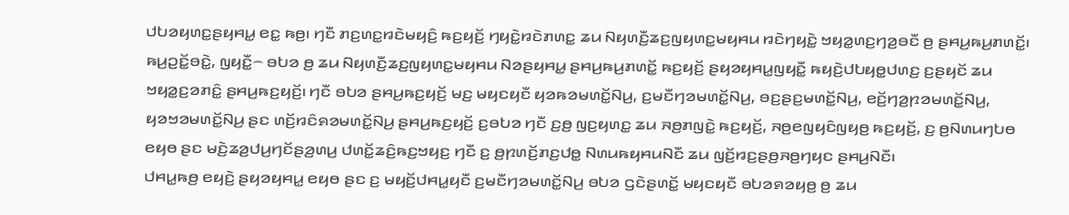ꤓꤝꤤꤟꤛꤢ꤭ꤔꤟꤌꤣ꤭ ꤕꤢ꤭ ꤒꤥ꤬꤯ ꤚꤢꤪ ꤊꤢ꤬ꤛꤢ꤭ꤙꤢꤧꤗꤟꤢꤨ꤬ ꤒꤢ꤬ꤟꤢꤩ꤬ ꤚꤟꤢꤧ꤭ꤙꤢꤧꤊꤛꤢ꤭ ꤘꤣ ꤡꤟꤛꤢꤪ꤬ꤘꤢ꤬ꤜꤟꤛꤢ꤭ꤗꤟꤌꤣ ꤙꤢꤧꤚꤟꤢꤧ꤭ ꤠꤟꤤ꤭ꤛꤢ꤬ꤚꤤ꤬ꤋꤢꤪ ꤥ꤬ ꤔꤌꤣ꤬ꤒꤣ꤬ꤊꤛꤢꤩ꤭꤯
ꤒꤣ꤬ꤑꤢꤩ꤭ꤋꤢꤧ꤭, ꤜꤟꤢꤪ꤭꤮ ꤋꤝꤤ ꤥ꤬ ꤘꤣ ꤡꤟꤛꤢꤪ꤬ꤘꤢ꤬ꤜꤟꤛꤢ꤭ꤗꤟꤌꤣ ꤡꤤꤔꤟꤌꤣ꤭ ꤔꤌꤣ꤬ꤒꤣ꤬ꤊꤛꤢꤩ꤭ ꤒꤢ꤬ꤟꤢꤩ꤬ ꤔꤟꤤꤟꤌꤣ꤭ꤜꤟꤢꤪ꤭ ꤒꤟꤢꤧ꤬ꤓꤝꤟꤥ꤭ꤓꤛꤢ꤬ ꤢ꤬ꤔꤟꤢꤩ ꤘꤣ ꤠꤟꤤ꤭ꤢ꤬ꤤꤊꤢꤨ꤭ ꤔꤌꤣ꤬ꤒꤢ꤬ꤟꤢꤩ꤬꤯ ꤚꤢꤪ ꤋꤝꤤ ꤔꤌꤣ꤬ꤒꤢ꤬ꤟꤢꤩ꤬ ꤗꤢ꤬ ꤗꤟꤢꤟꤢꤪ ꤟꤤꤒꤤꤗꤛꤢꤩ꤭ꤡꤣ꤬, ꤢ꤬ꤗꤢꤪꤚꤤꤗꤛꤢꤩ꤭ꤡꤣ꤬, ꤋꤢ꤬ꤔꤢ꤬ꤗꤛꤢꤩ꤭ꤡꤣ꤬, ꤕꤢꤩ꤬ꤚꤤ꤬ꤐꤤꤗꤛꤢꤩ꤭ꤡꤣ꤬, ꤟꤤꤠꤤꤗꤛꤢꤩ꤭ꤡꤣ꤬ ꤔꤢ ꤛꤢꤩ꤬ꤙꤢꤨꤎꤤꤗꤛꤢꤩ꤭ꤡꤣ꤬ ꤔꤌꤣ꤬ꤒꤢ꤬ꤟꤢꤩ꤬ ꤢ꤬ꤋꤝꤤ ꤚꤢꤪ ꤢ꤬ꤥ꤬ ꤜꤢ꤬ꤟꤛꤢ꤭ ꤘꤣ ꤏꤥ꤬ꤊꤜꤢꤧ꤭ ꤒꤢ꤬ꤟꤢꤩ꤬, ꤏꤥ꤬ꤕꤜꤟꤢꤨꤜꤟꤥ꤬ ꤒꤢ꤬ꤟꤢꤩ꤬, ꤢ꤬ ꤥ꤬ꤡꤛꤣꤚꤝꤥ ꤕꤟꤥ ꤔꤢ ꤗꤢꤧ꤬ꤘꤤ꤬ꤓꤣ꤬ꤚꤢꤩꤔꤤ꤬ꤛꤣ꤬ ꤓꤛꤢꤩ꤭ꤘꤢꤨ꤬ꤒꤢ꤬ꤠꤟꤢ꤬ ꤚꤢꤪ ꤢ꤬ ꤥ꤬ꤐꤛꤢꤩ꤬ꤊꤢ꤬ꤓꤥ꤭ ꤡꤛꤣꤒꤟꤌꤣꤡꤢꤪ ꤘꤣ ꤜꤢꤩ꤬ꤙꤢ꤬ꤔꤥ꤬ꤏꤥ꤬ꤚꤟꤢ ꤔꤌꤣ꤬ꤡꤢꤪ꤯
ꤓꤌꤣ꤭ꤒꤥ꤬ ꤕꤟꤢꤧ꤬ ꤔꤟꤤꤟꤌꤣ꤭ ꤕꤟꤥ ꤔꤢ ꤢ꤬ ꤗꤟꤢꤩ꤬ꤓꤌꤣ꤭ꤟꤢꤪ ꤢ꤬ꤗꤢꤪꤚꤤꤗꤛꤢꤩ꤭ꤡꤣ꤬ ꤋꤝꤤ ꤞꤢꤧꤔꤛꤢꤩ꤭ ꤗꤟꤢꤟꤢꤪ ꤋꤝꤤꤎꤤꤟꤥ꤬ ꤥ꤬ ꤘꤣ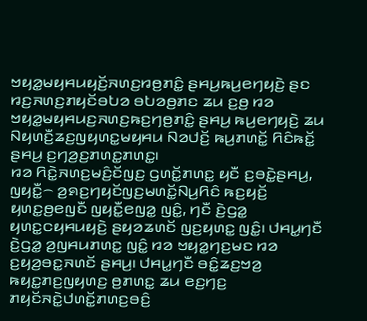ꤠꤟꤤ꤭ꤗꤟꤌꤣꤟꤢꤩ꤬ꤏꤛꤢ꤬ꤙꤥ꤬ꤊꤢꤨ꤭ ꤔꤌꤣ꤬ꤒꤣ꤬ꤕꤚꤟꤢꤧ꤬ ꤔꤢ ꤙꤢ꤬ꤏꤛꤢ꤬ꤊꤟꤢꤩꤋꤝꤤ ꤋꤝꤤꤥ꤬ꤊꤢ ꤘꤣ ꤢ꤬ꤥ꤬ ꤙꤤ ꤠꤟꤤ꤭ꤗꤟꤌꤣꤢ꤬ꤏꤛꤢ꤬ꤒꤢ꤬ꤚꤥ꤬ꤊꤢꤨ꤭ ꤔꤌꤣ꤬ ꤒꤣ꤬ꤕꤚꤟꤢꤧ꤬ ꤘꤣ ꤡꤟꤛꤢꤪ꤬ꤘꤢ꤬ꤜꤟꤛꤢ꤭ꤗꤟꤌꤣ ꤡꤤꤓꤢꤩ꤬ ꤒꤣ꤬ꤊꤛꤢꤩ꤭ ꤖꤢꤨꤒꤢꤩ꤭ ꤔꤌꤣ꤬ ꤢ꤬ꤚꤤ꤬ꤢ꤬ꤊꤛꤢ꤭ꤊꤛꤢ꤭꤯
ꤙꤤ ꤖꤢꤧ꤭ꤏꤛꤢ꤬ꤗꤢꤨ꤬ꤢꤩꤜꤢ꤬ ꤞꤛꤢꤩ꤭ꤊꤛꤢ꤭ ꤟꤢꤪ ꤢ꤬ꤋꤢꤧ꤭ꤔꤌꤣ꤬, ꤜꤟꤢꤪ꤭꤮ ꤤ꤬ꤎꤢ꤬ꤚꤟꤢꤩꤜꤢ꤬ꤗꤛꤢꤩ꤭ꤡꤣ꤬ꤖꤢꤨ ꤒꤢ꤬ꤟꤢꤩ꤬ ꤟꤛꤢ꤭ꤥ꤬ꤕꤜꤢꤪ ꤜꤟꤢꤪ꤭ꤕꤜꤤ꤭ ꤜꤢꤨ꤭, ꤚꤢꤪ ꤢꤧ꤬ꤞꤤ꤭ ꤟꤛꤢ꤭ꤍꤟꤌꤣꤟꤢꤧ꤬ ꤔꤟꤤꤘꤛꤢꤩ ꤜꤢ꤬ꤟꤛꤢ꤭ ꤜꤢꤨ꤭꤯ ꤓꤌꤣ꤭ꤚꤢꤪ ꤢꤧ꤬ꤞꤤ꤭ ꤤ꤬ꤜꤌꤣꤊꤛꤢ꤭ ꤜꤢꤨ꤭ ꤙꤤ ꤠꤟꤤ꤭ꤚꤢ꤬ꤗꤢ ꤙꤤ ꤢ꤬ꤟꤤ꤬ꤋꤢ꤭ꤏꤛꤢꤩ ꤔꤌꤣ꤬꤯ ꤓꤌꤣ꤭ꤚꤢꤪ ꤋꤢꤨ꤭ꤘꤢ꤬ꤠꤤ꤬ ꤒꤟꤢ꤭ꤊꤢ꤬ꤜꤟꤛꤢ꤬ ꤥ꤬ꤊꤛꤢ꤭ ꤘꤣ ꤕꤢ꤬ꤚꤢ꤬ ꤊꤟꤢꤩꤏꤢꤧ꤭ꤓꤛꤢꤩ꤭ꤊꤛꤢ꤬ꤋꤢꤨ꤬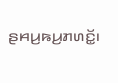ꤔꤌꤣ꤬ꤒꤣ꤬ꤊꤛꤢꤩ꤭꤯